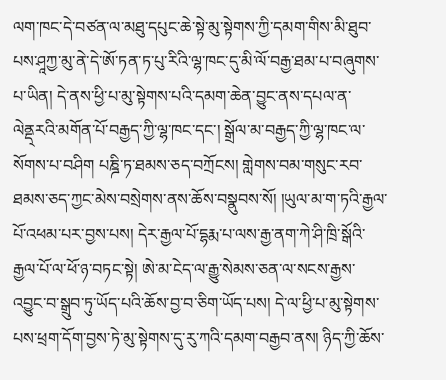ལག་ཁང་དེ་བཙན་ལ་མཐུ་དཔུང་ཆེ་སྟེ་མུ་སྟེགས་ཀྱི་དམག་གིས་མི་ཐུབ་པས་ཤཱཀྱ་མུ་ནེ་དེ་ཨོ་ཏན་ཏ་པུ་རིའི་ལྷ་ཁང་དུ་མི་ལོ་བརྒྱ་ཐམ་པ་བཞུགས་པ་ཡིན། དེ་ནས་ཕྱི་པ་མུ་སྟེགས་པའི་དམག་ཆེན་བྱུང་ནས་དཔལ་ན་ལེནྡ྄རའི་མགོན་པོ་བརྒྱད་ཀྱི་ལྷ་ཁང་དང་། སྒྲོལ་མ་བརྒྱད་ཀྱི་ལྷ་ཁང་ལ་སོགས་པ་བཤིག པཎྜི་ཏ་ཐམས་ཅད་བཀྲོངས། གླེགས་བམ་གསུང་རབ་ཐམས་ཅད་ཀྱང་མེས་བསྲེགས་ནས་ཆོས་བསྣུབས་སོ། །ཡུལ་མ་ག་ཏའི་རྒྱལ་པོ་འཕམ་པར་བྱས་པས། དེར་རྒྱལ་པོ་དྷརྨ་པ་ལས་རྒྱ་ནག་ཀེ་ཤི་ཁྲི་སྒོའི་རྒྱལ་པོ་ལ་ཕོ་ཉ་བཏང་སྟེ། ཨེ་མ་ངེད་ལ་རྒྱུ་སེམས་ཅན་ལ་སངས་རྒྱས་འབྱུང་བ་སྒྲུབ་ཏུ་ཡོད་པའི་ཆོས་བྱ་བ་ཅིག་ཡོད་པས། དེ་ལ་ཕྱི་པ་མུ་སྟེགས་པས་ཕྲག་དོག་བྱས་ཏེ་མུ་སྟེགས་དུ་རུ་ཀའི་དམག་བརྒྱབ་ནས། ཉིད་ཀྱི་ཆོས་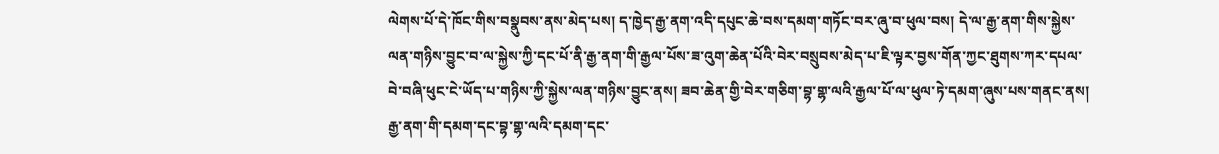ལེགས་པོ་དེ་ཁོང་གིས་བསྣུབས་ནས་མེད་པས། ད་ཁྱེད་རྒྱ་ནག་འདི་དཔུང་ཆེ་བས་དམག་གཏོང་བར་ཞུ་བ་ཕུལ་བས། དེ་ལ་རྒྱ་ནག་གིས་སྐྱེས་ལན་གཉིས་བྱུང་བ་ལ་སྐྱེས་ཀྱི་དང་པོ་ནི་རྒྱ་ནག་གི་རྒྱལ་པོས་ཟ་འུག་ཆེན་པོའི་བེར་བསྲུབས་མེད་པ་ཇི་ལྟར་བྱས་གོན་ཀྱང་ཐུགས་ཀར་དཔལ་བེ་བཞི་ཕུང་ངེ་ཡོད་པ་གཉིས་ཀྱི་སྐྱེས་ལན་གཉིས་བྱུང་ནས། ཟབ་ཆེན་གྱི་བེར་གཅིག་བྷ་གྷ་ལའི་རྒྱལ་པོ་ལ་ཕུལ་ཏེ་དམག་ཞུས་པས་གནང་ནས། རྒྱ་ནག་གི་དམག་དང་བྷ་གྷ་ལའི་དམག་དང་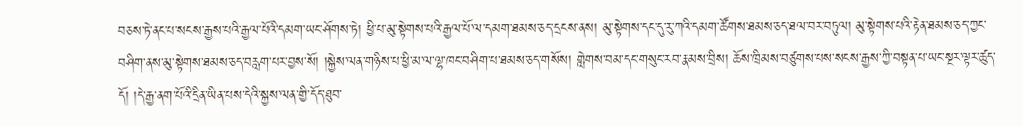བཅས་ཏེ་ནང་པ་སངས་རྒྱས་པའི་རྒྱལ་པོའི་དམག་ཡང་ཤོགས་ཏེ། ཕྱི་པ་མུ་སྟེགས་པའི་རྒྱལ་པོ་ལ་དམག་ཐམས་ཅད་དྲངས་ནས། མུ་སྟེགས་དང་དུ་རུ་ཀའི་དམག་ཚོགས་ཐམས་ཅད་ཐལ་བར་བཏུལ། མུ་སྟེགས་པའི་རྟེན་ཐམས་ཅད་ཀྱང་བཤིག་ནས་མུ་སྟེགས་ཐམས་ཅད་བརླག་པར་བྱས་སོ། །སྐྱེས་ལན་གཉིས་པ་ཕྱི་མ་ལ་ལྷ་ཁང་བཤིག་པ་ཐམས་ཅད་གསོས། གླེགས་བམ་དང་གསུང་རབ་རྣམས་བྲིས། ཆོས་ཁྲིམས་བཙུགས་པས་སངས་རྒྱས་ཀྱི་བསྟན་པ་ཡང་སྔར་ལྟར་ཚུད་དོ། །དེ་རྒྱ་ནག་པོའི་དྲིན་ཡིན་པས་དེའི་སྐྱས་ལན་གྱི་དོད་ཐུབ་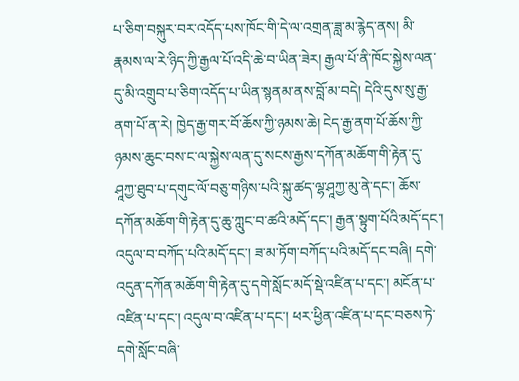པ་ཅིག་བསྐུར་བར་འདོད་པས་ཁོང་གི་དེ་ལ་འགྲན་ཟླ་མ་རྙེད་ནས། མི་རྣམས་ལ་རེ་ཉིད་ཀྱི་རྒྱལ་པོ་འདི་ཆེ་བ་ཡིན་ཟེར། རྒྱལ་པོ་ནི་ཁོང་སྐྱེས་ལན་དུ་མི་འགྲུབ་པ་ཅིག་འདོད་པ་ཡིན་སྙནམ་ནས་བློ་མ་བདེ། དེའི་དུས་སུ་རྒྱ་ནག་པོ་ན་རེ། ཁྱེད་རྒྱ་གར་བོ་ཆོས་ཀྱི་ཉམས་ཆེ། ངེད་རྒྱ་ནག་པོ་ཆོས་ཀྱི་ཉམས་ཆུང་བས་ང་ལ་སྐྱེས་ལན་དུ་སངས་རྒྱས་དཀོན་མཆོག་གི་རྟེན་དུ་ཤཱཀྱ་ཐུབ་པ་དགུང་ལོ་བཅུ་གཉིས་པའི་སྐུ་ཚད་ལྷ་ཤཱཀྱ་མུ་ནེ་དང་། ཆོས་དཀོན་མཆོག་གི་རྟེན་དུ་ཆུ་ཀླུང་བ་ཚའི་མདོ་དང་། རྒྱན་སྟུག་པོའི་མདོ་དང་། འདུལ་བ་བཀོད་པའི་མདོ་དང་། ཟ་མ་ཏོག་བཀོད་པའི་མདོ་དང་བཞི། དགེ་འདུན་དཀོན་མཆོག་གི་རྟེན་དུ་དགེ་སློང་མདོ་སྡེ་འཛིན་པ་དང་། མངོན་པ་འཛིན་པ་དང་། འདུལ་བ་འཛིན་པ་དང་། ཕར་ཕྱིན་འཛིན་པ་དང་བཅས་ཏེ་དགེ་སློང་བཞི་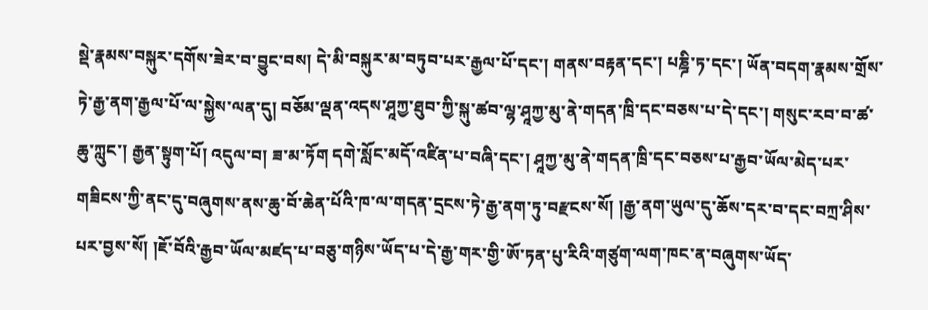སྡེ་རྣམས་བསྐུར་དགོས་ཟེར་བ་བྱུང་བས། དེ་མི་བསྐུར་མ་བཏུབ་པར་རྒྱལ་པོ་དང་། གནས་བརྟན་དང་། པཎྜི་ཏ་དང་། ཡོན་བདག་རྣམས་གྲོས་ཏེ་རྒྱ་ནག་རྒྱལ་པོ་ལ་སྐྱེས་ལན་དུ། བཅོམ་ལྡན་འདས་ཤཱཀྱ་ཐུབ་ཀྱི་སྐུ་ཚབ་ལྷ་ཤཱཀྱ་མུ་ནེ་གདན་ཁྲི་དང་བཅས་པ་དེ་དང་། གསུང་རབ་བ་ཚ་ཆུ་ཀླུང་། རྒྱན་སྟུག་པོ། འདུལ་བ། ཟ་མ་ཏོག དགེ་སློང་མདོ་འཛིན་པ་བཞི་དང་། ཤཱཀྱ་མུ་ནེ་གདན་ཁྲི་དང་བཅས་པ་རྒྱབ་ཡོལ་མེད་པར་གཟིངས་ཀྱི་ནང་དུ་བཞུགས་ནས་ཆུ་བོ་ཆེན་པོའི་ཁ་ལ་གདན་དྲངས་ཏེ་རྒྱ་ནག་ཏུ་བརྫངས་སོ། །རྒྱ་ནག་ཡུལ་དུ་ཆོས་དར་བ་དང་བཀྲ་ཤིས་པར་བྱས་སོ། །ཇོ་བོའི་རྒྱབ་ཡོལ་མཛད་པ་བཅུ་གཉིས་ཡོད་པ་དེ་རྒྱ་གར་གྱི་ཨོ་ཏན་པུ་རིའི་གཙུག་ལག་ཁང་ན་བཞུགས་ཡོད་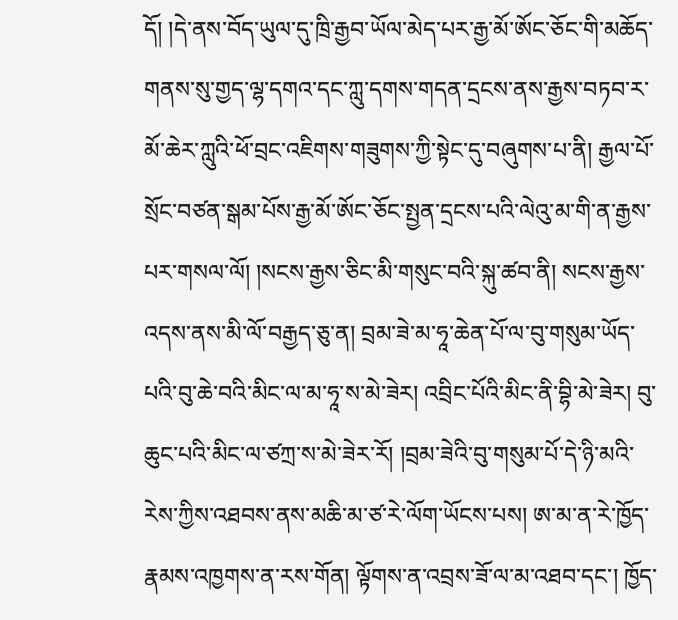དོ། །དེ་ནས་བོད་ཡུལ་དུ་ཁྲི་རྒྱབ་ཡོལ་མེད་པར་རྒྱ་མོ་ཨོང་ཅོང་གི་མཆོད་གནས་སུ་གྱད་ལྷ་དགའ་དང་ཀླུ་དགས་གདན་དྲངས་ནས་རྒྱས་བཏབ་ར་མོ་ཆེར་ཀླུའི་ཕོ་བྲང་འཇིགས་གཟུགས་ཀྱི་སྟེང་དུ་བཞུགས་པ་ནི། རྒྱལ་པོ་སྲོང་བཙན་སྒམ་པོས་རྒྱ་མོ་ཨོང་ཅོང་སྤྱན་དྲངས་པའི་ལེའུ་མ་གི་ན་རྒྱས་པར་གསལ་ལོ། །སངས་རྒྱས་ཅིང་མི་གསུང་བའི་སྐུ་ཚབ་ནི། སངས་རྒྱས་འདས་ནས་མི་ལོ་བརྒྱད་ཅུ་ན། བྲམ་ཟེ་མ་ཧཱ་ཆེན་པོ་ལ་བུ་གསུམ་ཡོད་པའི་བུ་ཆེ་བའི་མིང་ལ་མ་ཧཱ་ས་མེ་ཟེར། འབྲིང་པོའི་མིང་ནི་བྷི་མེ་ཟེར། བུ་ཆུང་པའི་མིང་ལ་ཙཀྲ་ས་མེ་ཟེར་རོ། །བྲམ་ཟེའི་བུ་གསུམ་པོ་དེ་ཉི་མའི་རེས་ཀྱིས་འཐབས་ནས་མཆི་མ་ཙ་རེ་ལོག་ཡོངས་པས། ཨ་མ་ན་རེ་ཁྱོད་རྣམས་འཁྱགས་ན་རས་གོན། ལྟོགས་ན་འབྲས་ཟོ་ལ་མ་འཐབ་དང་། ཁྱོད་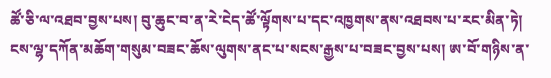ཚོ་ཅི་ལ་འཐབ་བྱས་པས། བུ་ཆུང་བ་ན་རེ་ངེད་ཚོ་ལྟོགས་པ་དང་འཁྱགས་ནས་འཐབས་པ་རང་མིན་ཏེ། ངས་ལྷ་དཀོན་མཆོག་གསུམ་བཟང་ཆོས་ལུགས་ནང་པ་སངས་རྒྱས་པ་བཟང་བྱས་པས། ཨ་བོ་གཉིས་ན་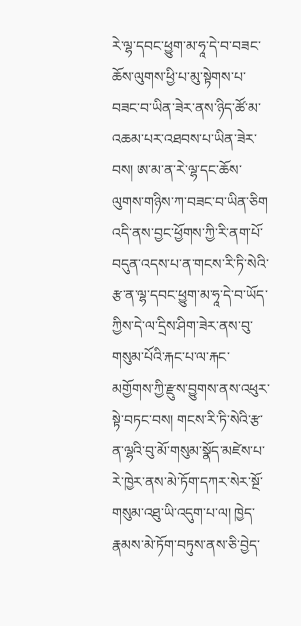རེ་ལྷ་དབང་ཕྱུག་མ་ཧཱ་དེ་བ་བཟང་ཆོས་ལུགས་ཕྱི་པ་མུ་སྟེགས་པ་བཟང་བ་ཡིན་ཟེར་ནས་ཉིད་ཚོ་མ་འཆམ་པར་འཐབས་པ་ཡིན་ཟེར་བས། ཨ་མ་ན་རེ་ལྷ་དང་ཆོས་ལུགས་གཉིས་ཀ་བཟང་བ་ཡིན་ཅིག འདི་ནས་བྱང་ཕྱོགས་ཀྱི་རི་ནག་པོ་བདུན་འདས་པ་ན་གངས་རི་ཏི་སེའི་རྩ་ན་ལྷ་དབང་ཕྱུག་མ་ཧཱ་དེ་བ་ཡོད་ཀྱིས་དེ་ལ་དྲིས་ཤིག་ཟེར་ནས་བུ་གསུམ་པོའི་རྐང་པ་ལ་རྐང་མགྱོགས་ཀྱི་རྫུས་བྱུགས་ནས་འཕུར་སྟེ་བཏང་བས། གངས་རི་ཏི་སེའི་རྩ་ན་ལྷའི་བུ་མོ་གསུམ་སྣོད་མཛེས་པ་རེ་ཁྱེར་ནས་མེ་ཏོག་དཀར་སེར་སྔོ་གསུམ་འཐུ་ཡི་འདུག་པ་ལ། ཁྱེད་རྣམས་མེ་ཏོག་བཏུས་ནས་ཅི་བྱེད་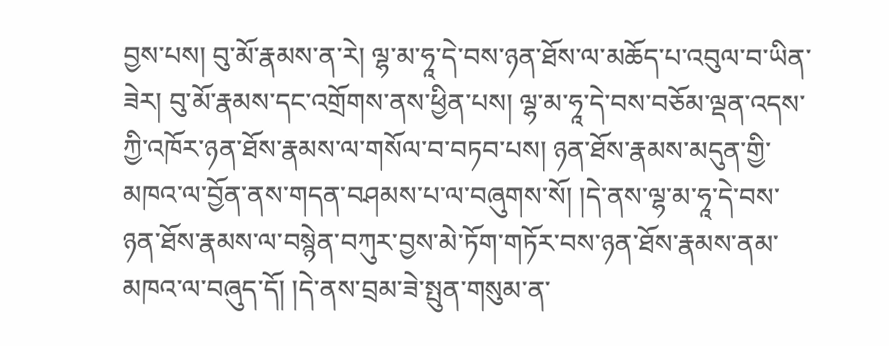བྱས་པས། བུ་མོ་རྣམས་ན་རེ། ལྷ་མ་ཧཱ་དེ་བས་ཉན་ཐོས་ལ་མཆོད་པ་འབུལ་བ་ཡིན་ཟེར། བུ་མོ་རྣམས་དང་འགྲོགས་ནས་ཕྱིན་པས། ལྷ་མ་ཧཱ་དེ་བས་བཅོམ་ལྡན་འདས་ཀྱི་འཁོར་ཉན་ཐོས་རྣམས་ལ་གསོལ་བ་བཏབ་པས། ཉན་ཐོས་རྣམས་མདུན་གྱི་མཁའ་ལ་བྱོན་ནས་གདན་བཤམས་པ་ལ་བཞུགས་སོ། །དེ་ནས་ལྷ་མ་ཧཱ་དེ་བས་ཉན་ཐོས་རྣམས་ལ་བསྙེན་བཀུར་བྱས་མེ་ཏོག་གཏོར་བས་ཉན་ཐོས་རྣམས་ནམ་མཁའ་ལ་བཞུད་དོ། །དེ་ནས་བྲམ་ཟེ་སྤུན་གསུམ་ན་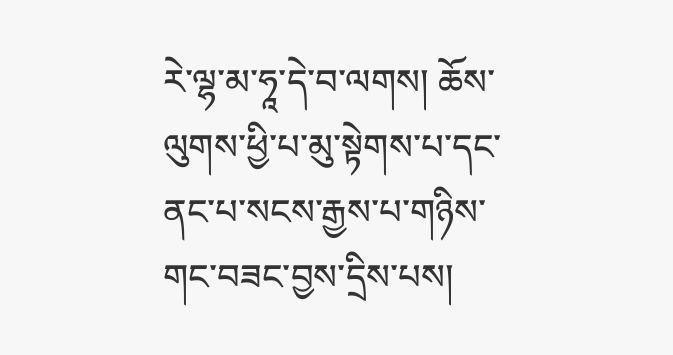རེ་ལྷ་མ་ཧཱ་དེ་བ་ལགས། ཆོས་ལུགས་ཕྱི་པ་མུ་སྟེགས་པ་དང་ནང་པ་སངས་རྒྱས་པ་གཉིས་གང་བཟང་བྱས་དྲིས་པས།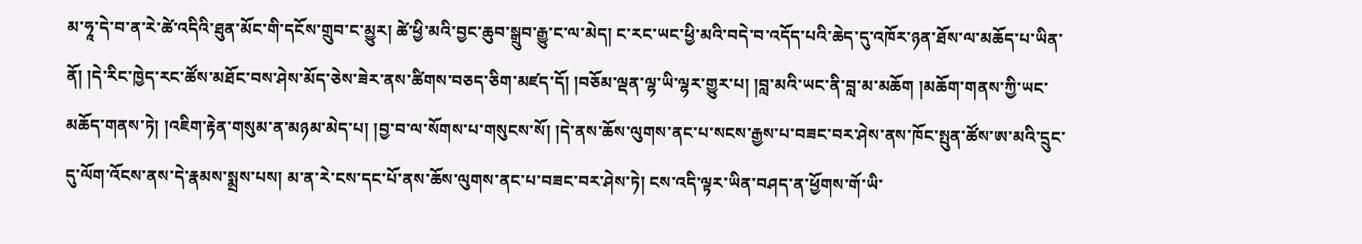མ་ཧཱ་དེ་བ་ན་རེ་ཚེ་འདིའི་ཐུན་མོང་གི་དངོས་གྲུབ་ང་མྱུར། ཚེ་ཕྱི་མའི་བྱང་ཆུབ་སྒྲུབ་རྒྱུ་ང་ལ་མེད། ང་རང་ཡང་ཕྱི་མའི་བདེ་བ་འདོད་པའི་ཆེད་དུ་འཁོར་ཉན་ཐོས་ལ་མཆོད་པ་ཡིན་ནོ། །དེ་རིང་ཁྱེད་རང་ཚོས་མཐོང་བས་ཤེས་མོད་ཅེས་ཟེར་ནས་ཚིགས་བཅད་ཅིག་མཛད་དོ། །བཅོམ་ལྡན་ལྷ་ཡི་ལྷར་གྱུར་པ། །བླ་མའི་ཡང་ནི་བླ་མ་མཆོག །མཆོག་གནས་ཀྱི་ཡང་མཆོད་གནས་ཏེ། །འཇིག་རྟེན་གསུམ་ན་མཉམ་མེད་པ། །བྱ་བ་ལ་སོགས་པ་གསུངས་སོ། །དེ་ནས་ཆོས་ལུགས་ནང་པ་སངས་རྒྱས་པ་བཟང་བར་ཤེས་ནས་ཁོང་སྤུན་ཚོས་ཨ་མའི་དྲུང་དུ་ལོག་འོངས་ནས་དེ་རྣམས་སྨྲས་པས། མ་ན་རེ་ངས་དང་པོ་ནས་ཆོས་ལུགས་ནང་པ་བཟང་བར་ཤེས་ཏེ། ངས་འདི་ལྟར་ཡིན་བཤད་ན་ཕྱོགས་གོ་ཡི་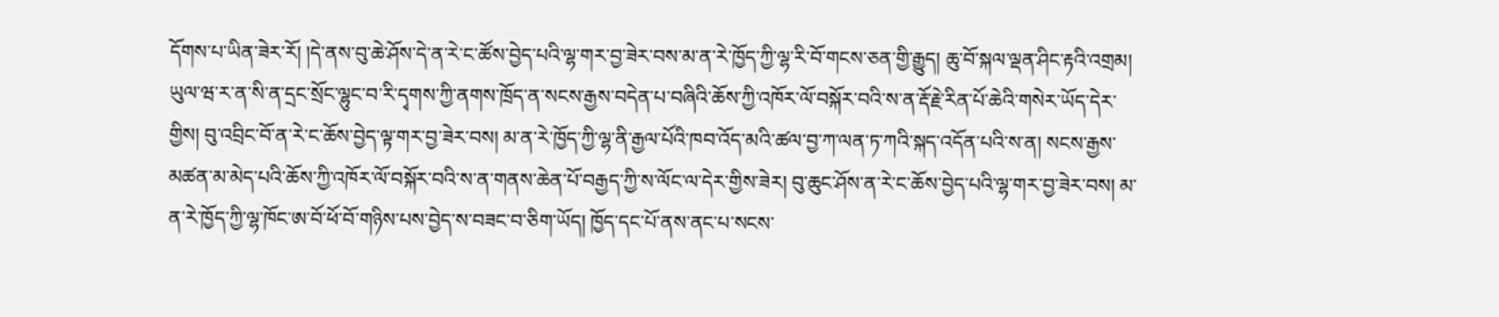དོགས་པ་ཡིན་ཟེར་རོ། །དེ་ནས་བུ་ཆེ་ཤོས་དེ་ན་རེ་ང་ཚོས་བྱེད་པའི་ལྷ་གར་བྱ་ཟེར་བས་མ་ན་རེ་ཁྱོད་ཀྱི་ལྷ་རི་བོ་གངས་ཅན་གྱི་རྒྱུད། ཆུ་བོ་སྐལ་ལྡན་ཤིང་རྟའི་འགྲམ། ཡུལ་ཝ་ར་ན་སི་ན་དྲང་སྲོང་ལྷུང་བ་རི་དྭགས་ཀྱི་ནགས་ཁྲོད་ན་སངས་རྒྱས་བདེན་པ་བཞིའི་ཆོས་ཀྱི་འཁོར་ལོ་བསྐོར་བའི་ས་ན་རྡོ་རྗེ་རིན་པོ་ཆེའི་གསེར་ཡོད་དེར་གྱིས། བུ་འབྲིང་བོ་ན་རེ་ང་ཆོས་བྱེད་ལྟ་གར་བྱ་ཟེར་བས། མ་ན་རེ་ཁྱོད་ཀྱི་ལྷ་ནི་རྒྱལ་པོའི་ཁབ་འོད་མའི་ཚལ་བྱ་ཀ་ལན་ཏ་ཀའི་སྐད་འདོན་པའི་ས་ན། སངས་རྒྱས་མཚན་མ་མེད་པའི་ཆོས་ཀྱི་འཁོར་ལོ་བསྐོར་བའི་ས་ན་གནས་ཆེན་པོ་བརྒྱད་ཀྱི་ས་ལོང་ལ་དེར་གྱིས་ཟེར། བུ་ཆུང་ཤོས་ན་རེ་ང་ཆོས་བྱེད་པའི་ལྷ་གར་བྱ་ཟེར་བས། མ་ན་རེ་ཁྱོད་ཀྱི་ལྷ་ཁོང་ཨ་བོ་ཕོ་བོ་གཉིས་པས་བྱེད་ས་བཟང་བ་ཅིག་ཡོད། ཁྱོད་དང་པོ་ནས་ནང་པ་སངས་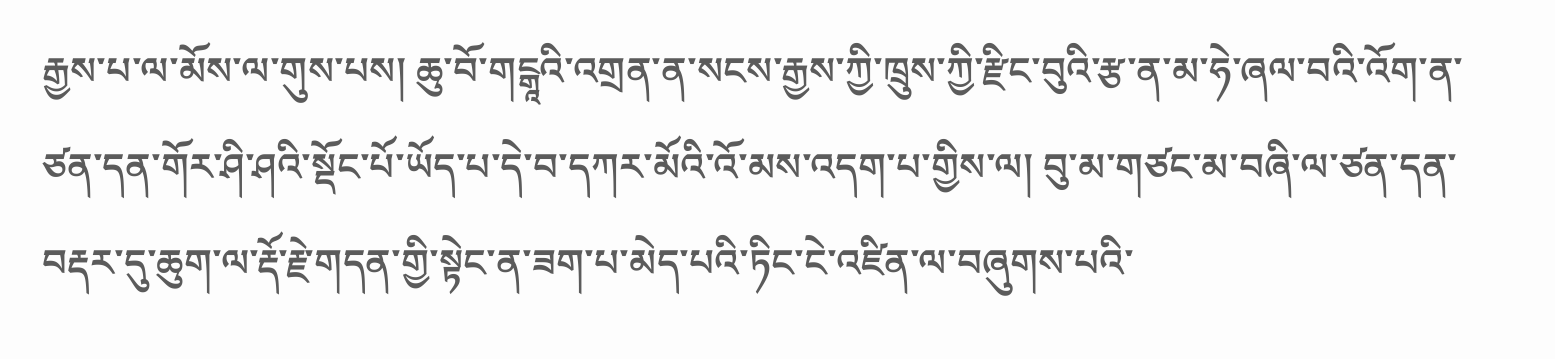རྒྱས་པ་ལ་མོས་ལ་གུས་པས། ཆུ་བོ་གངྒཱའི་འགྲན་ན་སངས་རྒྱས་ཀྱི་ཁྲུས་ཀྱི་རྫིང་བུའི་རྩ་ན་མ་ཧེ་ཞལ་བའི་འོག་ན་ཙན་དན་གོར་ཤི་ཤའི་སྡོང་པོ་ཡོད་པ་དེ་བ་དཀར་མོའི་འོ་མས་འདག་པ་གྱིས་ལ། བུ་མ་གཙང་མ་བཞི་ལ་ཙན་དན་བརྡར་དུ་ཆུག་ལ་རྡོ་རྗེ་གདན་གྱི་སྟེང་ན་ཟག་པ་མེད་པའི་ཏིང་ངེ་འཛིན་ལ་བཞུགས་པའི་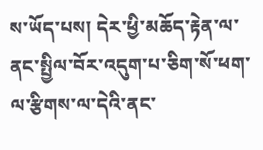ས་ཡོད་པས། དེར་ཕྱི་མཆོད་རྟེན་ལ་ནང་སྤྱིལ་བོར་འདུག་པ་ཅིག་སོ་ཕག་ལ་རྩིགས་ལ་དེའི་ནང་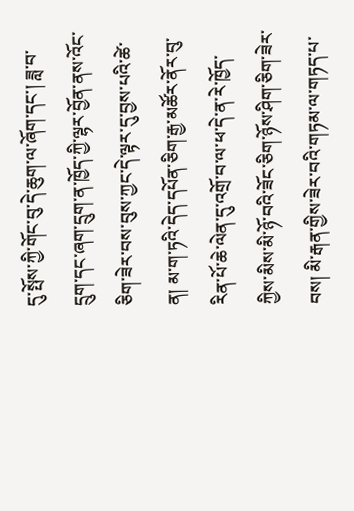དུ་སྤོས་ཀྱི་གོང་བུ་དེ་ཆུག་ལ་ཞོག་དང་། ཟླ་བ་དྲུག་དང་ཞག་དྲུག་ན་ཁྱོད་ཀྱི་ལྷར་བྱོན་ནས་འོང་ཅིག་ཟེར་བས་བུས་ཀྱང་དེ་ལྟར་དུ་བྱས་པའི་ཚེ་ན། མ་ག་ཏའི་དེད་དཔོན་ཅིག་རྒྱ་མཚོར་ནོར་བུ་རིན་པོ་ཆེ་ལེན་དུ་འགྲོ་བ་ལ་ཕ་དེ་ན་རེ་ཁྱོད་ཀྱིས་མིས་མི་ཉོ་བའི་ཟོང་ཅིག་ཉོས་ཤིག་ཅིག་ཟེར་བས། མི་རྒན་གྱིས་ཟེར་བའི་གཏམ་ལ་གཏད་པ་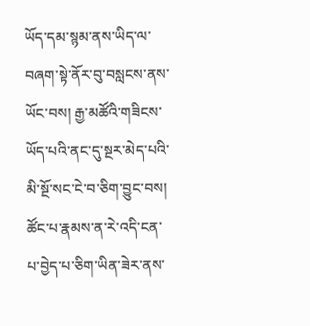ཡོད་དམ་སྙམ་ནས་ཡིད་ལ་བཞག་སྟེ་ནོར་བུ་བསླངས་ནས་ཡོང་བས། རྒྱ་མཚོའི་གཟིངས་ཡོད་པའི་ནང་དུ་སྔར་མེད་པའི་མི་སྔོ་སང་ངེ་བ་ཅིག་བྱུང་བས། ཚོང་པ་རྣམས་ན་རེ་འདི་ངན་པ་བྱེད་པ་ཅིག་ཡིན་ཟེར་ནས་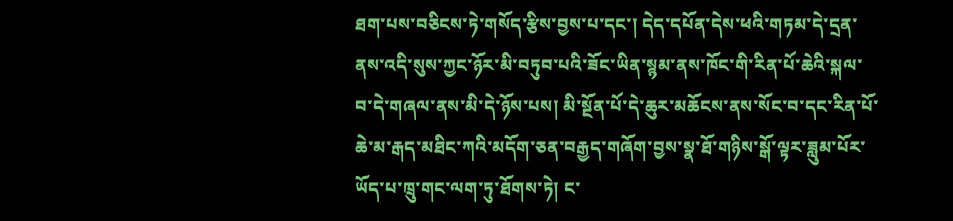ཐག་པས་བཅིངས་ཏེ་གསོད་རྩིས་བྱས་པ་དང་། དེད་དཔོན་དེས་ཕའི་གཏམ་དེ་དྲན་ནས་འདི་སུས་ཀྱང་ཉོར་མི་བཏུབ་པའི་ཟོང་ཡིན་སྙམ་ནས་ཁོང་གི་རིན་པོ་ཆེའི་སྐལ་བ་དེ་གཞལ་ནས་མི་དེ་ཉོས་པས། མི་སྔོན་པོ་དེ་ཆུར་མཆོངས་ནས་སོང་བ་དང་རིན་པོ་ཆེ་མ་རྒད་མཐིང་ཀའི་མདོག་ཅན་བརྒྱད་གཞོག་བྱས་སྣ་ཐོ་གཉིས་སྒོ་ལྟར་ཟླུམ་པོར་ཡོད་པ་ཁྲུ་གང་ལག་ཏུ་ཐོགས་ཏེ། ང་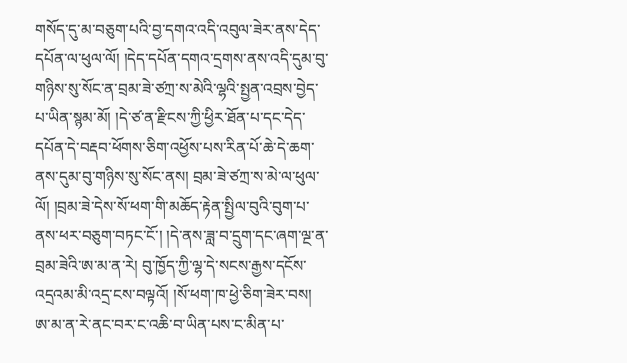གསོད་དུ་མ་བཅུག་པའི་བྱ་དགའ་འདི་འབུལ་ཟེར་ནས་དེད་དཔོན་ལ་ཕུལ་ལོ། །དེད་དཔོན་དགའ་དྲགས་ནས་འདི་དུམ་བུ་གཉིས་སུ་སོང་ན་བྲམ་ཟེ་ཙཀྲ་ས་མེའི་ལྷའི་སྤྱན་འབྲས་བྱེད་པ་ཡིན་སྙམ་མོ། །དེ་ཙ་ན་རྫིངས་ཀྱི་ཕྱིར་ཐོན་པ་དང་དེད་དཔོན་དེ་བརྡབ་ཕོགས་ཅིག་འཕྱོས་པས་རིན་པོ་ཆེ་དེ་ཆག་ནས་དུམ་བུ་གཉིས་སུ་སོང་ནས། བྲམ་ཟེ་ཙཀྲ་ས་མེ་ལ་ཕུལ་ལོ། །བྲམ་ཟེ་དེས་སོ་ཕག་གི་མཆོད་རྟེན་སྤྱིལ་བུའི་བུག་པ་ནས་ཕར་བཅུག་བཏང་ངོ་། །དེ་ནས་ཟླ་བ་དྲུག་དང་ཞག་ལྔ་ན་བྲམ་ཟེའི་ཨ་མ་ན་རེ། བུ་ཁྱོད་ཀྱི་ལྷ་དེ་སངས་རྒྱས་དངོས་འདྲའམ་མི་འདྲ་ངས་བལྟའོ། །སོ་ཕག་ཁ་ཕྱེ་ཅིག་ཟེར་བས། ཨ་མ་ན་རེ་ནང་བར་ང་འཆི་བ་ཡིན་པས་ང་མིན་པ་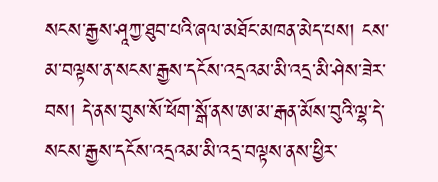སངས་རྒྱས་ཤཱཀྱ་ཐུབ་པའི་ཞལ་མཐོང་མཁན་མེད་པས། ངས་མ་བལྟས་ན་སངས་རྒྱས་དངོས་འདྲའམ་མི་འདྲ་མི་ཤེས་ཟེར་བས། དེ་ནས་བུས་སོ་ཕོག་སྒོ་ནས་ཨ་མ་རྒན་མོས་བུའི་ལྷ་དེ་སངས་རྒྱས་དངོས་འདྲའམ་མི་འདྲ་བལྟས་ནས་ཕྱིར་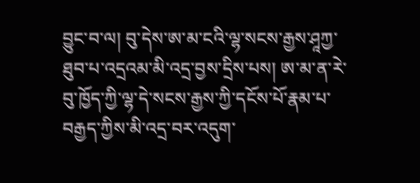བྱུང་བ་ལ། བུ་དེས་ཨ་མ་ངའི་ལྷ་སངས་རྒྱས་ཤཱཀྱ་ཐུབ་པ་འདྲའམ་མི་འདྲ་བྱས་དྲིས་པས། ཨ་མ་ན་རེ་བུ་ཁྱོད་ཀྱི་ལྷ་དེ་སངས་རྒྱས་ཀྱི་དངོས་པོ་རྣམ་པ་བརྒྱད་ཀྱིས་མི་འདྲ་བར་འདུག་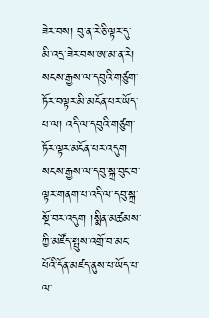ཟེར་བས། བུ་ན་རེ་ཅི་ལྟར་དུ་མི་འདྲ་ཟེར་བས་ཨ་མ་ན་རེ། སངས་རྒྱས་ལ་དབུའི་གཙུག་ཏོར་བལྟར་མི་མངོན་པར་ཡོད་པ་ལ། འདི་ལ་དབུའི་གཙུག་ཏོར་ལྟར་མངོན་པར་འདུག སངས་རྒྱས་ལ་དབུ་སྐྲ་བུང་བ་ལྟར་གནག་པ་འདི་ལ་དབུ་སྐྲ་སྔོ་བར་འདུག །སྨིན་མཚམས་ཀྱི་མཛོད་སྤུས་འགྲོ་བ་མང་པོའི་དོན་མཛད་ནུས་པ་ཡོད་པ་ལ་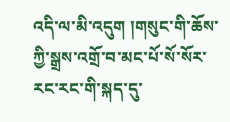འདི་ལ་མི་འདུག །གསུང་གི་ཆོས་ཀྱི་སྒྲས་འགྲོ་བ་མང་པོ་སོ་སོར་རང་རང་གི་སྐད་དུ་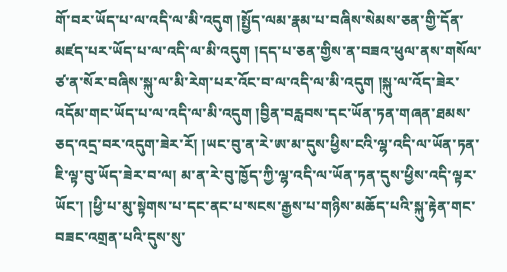གོ་བར་ཡོད་པ་ལ་འདི་ལ་མི་འདུག །སྤྱོད་ལམ་རྣམ་པ་བཞིས་སེམས་ཅན་གྱི་དོན་མཛད་པར་ཡོད་པ་ལ་འདི་ལ་མི་འདུག །དད་པ་ཅན་གྱིས་ན་བཟའ་ཕུལ་ནས་གསོལ་ཙ་ན་སོར་བཞིས་སྐུ་ལ་མི་རེག་པར་འོང་བ་ལ་འདི་ལ་མི་འདུག །སྐུ་ལ་འོད་ཟེར་འདོམ་གང་ཡོད་པ་ལ་འདི་ལ་མི་འདུག །བྱིན་བརླབས་དང་ཡོན་ཏན་གཞན་ཐམས་ཅད་འདྲ་བར་འདུག་ཟེར་རོ། །ཡང་བུ་ན་རེ་ཨ་མ་དུས་ཕྱིས་ངའི་ལྷ་འདི་ལ་ཡོན་ཏན་ཇི་ལྟ་བུ་ཡོད་ཟེར་བ་ལ། མ་ན་རེ་བུ་ཁྱོད་ཀྱི་ལྷ་འདི་ལ་ཡོན་ཏན་དུས་ཕྱིས་འདི་ལྟར་ཡོང་། །ཕྱི་པ་མུ་སྟེགས་པ་དང་ནང་པ་སངས་རྒྱས་པ་གཉིས་མཆོད་པའི་སྐུ་རྟེན་གང་བཟང་འགྲན་པའི་དུས་སུ་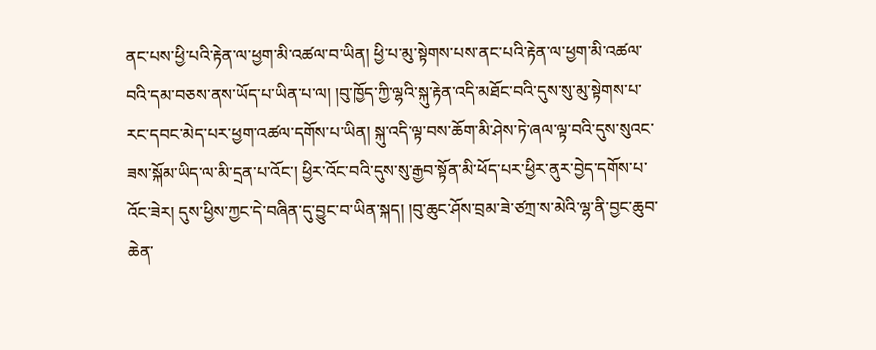ནང་པས་ཕྱི་པའི་རྟེན་ལ་ཕྱག་མི་འཚལ་བ་ཡིན། ཕྱི་པ་མུ་སྟེགས་པས་ནང་པའི་རྟེན་ལ་ཕྱག་མི་འཚལ་བའི་དམ་བཅས་ནས་ཡོད་པ་ཡིན་པ་ལ། །བུ་ཁྱོད་ཀྱི་ལྷའི་སྐུ་རྟེན་འདི་མཐོང་བའི་དུས་སུ་མུ་སྟེགས་པ་རང་དབང་མེད་པར་ཕྱག་འཚལ་དགོས་པ་ཡིན། སྐུ་འདི་ལྟ་བས་ཆོག་མི་ཤེས་ཏེ་ཞལ་ལྟ་བའི་དུས་སུའང་ཟས་སྐོམ་ཡིད་ལ་མི་དྲན་པ་འོང་། ཕྱིར་འོང་བའི་དུས་སུ་རྒྱབ་སྟོན་མི་ཕོད་པར་ཕྱིར་ནུར་བྱེད་དགོས་པ་འོང་ཟེར། དུས་ཕྱིས་ཀྱང་དེ་བཞིན་དུ་བྱུང་བ་ཡིན་སྐད། །བུ་ཆུང་ཤོས་བྲམ་ཟེ་ཙཀྲ་ས་མེའི་ལྷ་ནི་བྱང་ཆུབ་ཆེན་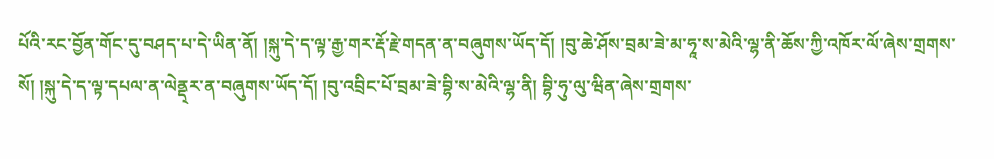པོའི་རང་བྱོན་གོང་དུ་བཤད་པ་དེ་ཡིན་ནོ། །སྐུ་དེ་ད་ལྟ་རྒྱ་གར་རྡོ་རྗེ་གདན་ན་བཞུགས་ཡོད་དོ། །བུ་ཆེ་ཤོས་བྲམ་ཟེ་མ་ཧཱ་ས་མེའི་ལྷ་ནི་ཆོས་ཀྱི་འཁོར་ལོ་ཞེས་གྲགས་སོ། །སྐུ་དེ་ད་ལྟ་དཔལ་ན་ལེནྡ྄ར་ན་བཞུགས་ཡོད་དོ། །བུ་འབྲིང་པོ་བྲམ་ཟེ་བྷི་ས་མེའི་ལྷ་ནི། བྷི་ཧུ་ལུ་ཝིན་ཞེས་གྲགས་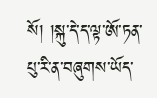སོ། །སྐུ་དེ་ད་ལྟ་ཨོ་ཏན་པུ་རི་ན་བཞུགས་ཡོད་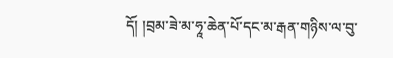དོ། །བྲམ་ཟེ་མ་ཧཱ་ཆེན་པོ་དང་མ་རྒན་གཉིས་ལ་བུ་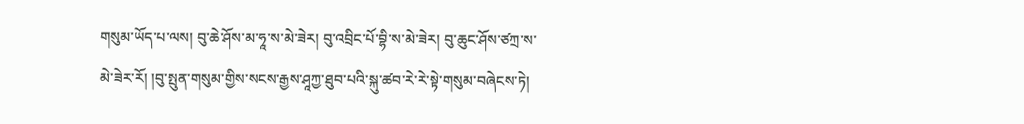གསུམ་ཡོད་པ་ལས། བུ་ཆེ་ཤོས་མ་ཧཱ་ས་མེ་ཟེར། བུ་འབྲིང་པོ་བྷི་ས་མེ་ཟེར། བུ་ཆུང་ཤོས་ཙཀྲ་ས་མེ་ཟེར་རོ། །བུ་སྤུན་གསུམ་གྱིས་སངས་རྒྱས་ཤཱཀྱ་ཐུབ་པའི་སྐུ་ཚབ་རེ་རེ་སྟེ་གསུམ་བཞེངས་ཏེ།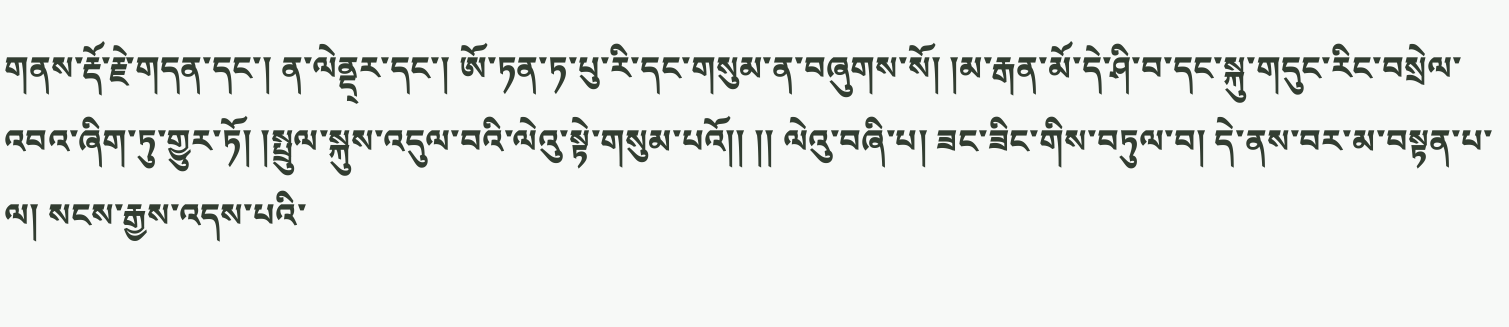གནས་རྡོ་རྗེ་གདན་དང་། ན་ལེནྡ྄ར་དང་། ཨོ་ཏན་ཏ་པུ་རི་དང་གསུམ་ན་བཞུགས་སོ། །མ་རྒན་མོ་དེ་ཤི་བ་དང་སྐུ་གདུང་རིང་བསྲེལ་འབའ་ཞིག་ཏུ་གྱུར་ཏོ། །སྤྲུལ་སྐུས་འདུལ་བའི་ལེའུ་སྟེ་གསུམ་པའོ།། །། ལེའུ་བཞི་པ། ཟང་ཟིང་གིས་བཏུལ་བ། དེ་ནས་བར་མ་བསྟན་པ་ལ། སངས་རྒྱས་འདས་པའི་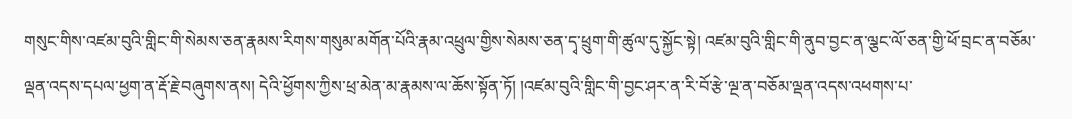གསུང་གིས་འཛམ་བུའི་གླིང་གི་སེམས་ཅན་རྣམས་རིགས་གསུམ་མགོན་པོའི་རྣམ་འཕྲུལ་གྱིས་སེམས་ཅན་དྭ་ཕྲུག་གི་ཚུལ་དུ་སྐྱོང་སྟེ། འཛམ་བུའི་གླིང་གི་ནུབ་བྱང་ན་ལྕང་ལོ་ཅན་གྱི་ཕོ་བྲང་ན་བཅོམ་ལྡན་འདས་དཔལ་ཕྱག་ན་རྡོ་རྗེ་བཞུགས་ནས། དེའི་ཕྱོགས་ཀྱིས་ཕྲ་མེན་མ་རྣམས་ལ་ཆོས་སྟོན་ཏོ། །འཛམ་བུའི་གླིང་གི་བྱང་ཤར་ན་རི་བོ་རྩེ་ལྔ་ན་བཅོམ་ལྡན་འདས་འཕགས་པ་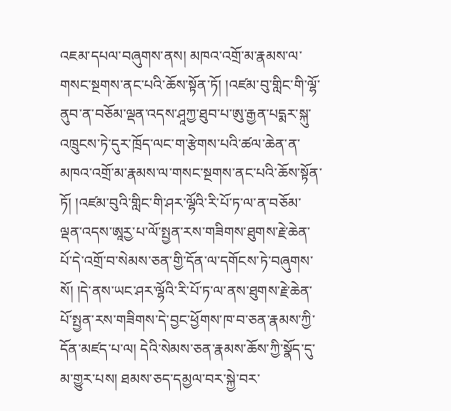འཇམ་དཔལ་བཞུགས་ནས། མཁའ་འགྲོ་མ་རྣམས་ལ་གསང་སྔགས་ནང་པའི་ཆོས་སྟོན་ཏོ། །འཛམ་བུ་གླིང་གི་ལྷོ་ནུབ་ན་བཅོམ་ལྡན་འདས་ཤཱཀྱ་ཐུབ་པ་ཨུ་རྒྱན་པདྨར་སྐུ་འཁྲུངས་ཏེ་དུར་ཁྲོད་ལང་ག་རྩེགས་པའི་ཚལ་ཆེན་ན་མཁའ་འགྲོ་མ་རྣམས་ལ་གསང་སྔགས་ནང་པའི་ཆོས་སྟོན་ཏོ། །འཛམ་བུའི་གླིང་གི་ཤར་ལྷོའི་རི་པོ་ཏ་ལ་ན་བཅོམ་ལྡན་འདས་ཨཱརྱ་པ་ལོ་སྤྱན་རས་གཟིགས་ཐུགས་རྗེ་ཆེན་པོ་དེ་འགྲོ་བ་སེམས་ཅན་གྱི་དོན་ལ་དགོངས་ཏེ་བཞུགས་སོ། །དེ་ནས་ཡང་ཤར་ལྷོའི་རི་པོ་ཏ་ལ་ནས་ཐུགས་རྗེ་ཆེན་པོ་སྤྱན་རས་གཟིགས་དེ་བྱང་ཕྱོགས་ཁ་བ་ཅན་རྣམས་ཀྱི་དོན་མཛད་པ་ལ། དེའི་སེམས་ཅན་རྣམས་ཆོས་ཀྱི་སྣོད་དུ་མ་གྱུར་པས། ཐམས་ཅད་དམྱལ་བར་སྐྱེ་བར་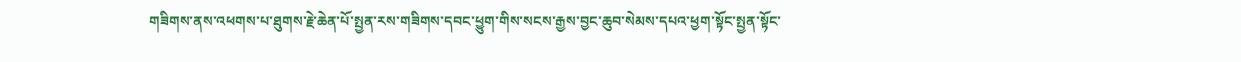གཟིགས་ནས་འཕགས་པ་ཐུགས་རྗེ་ཆེན་པོ་སྤྱན་རས་གཟིགས་དབང་ཕྱུག་གིས་སངས་རྒྱས་བྱང་ཆུབ་སེམས་དཔའ་ཕྱག་སྟོང་སྤྱན་སྟོང་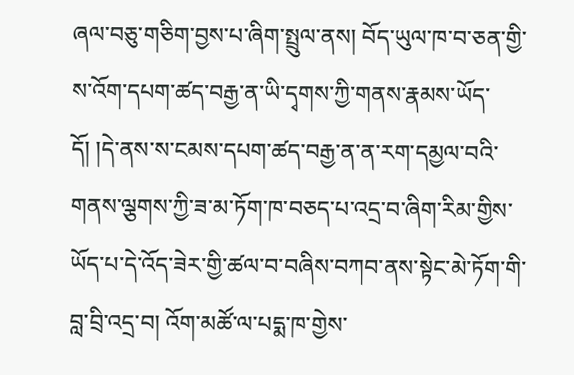ཞལ་བཅུ་གཅིག་བྱས་པ་ཞིག་སྤྲུལ་ནས། བོད་ཡུལ་ཁ་བ་ཅན་གྱི་ས་འོག་དཔག་ཚད་བརྒྱ་ན་ཡི་དྭགས་ཀྱི་གནས་རྣམས་ཡོད་དོ། །དེ་ནས་ས་ངམས་དཔག་ཚད་བརྒྱ་ན་ན་རག་དམྱལ་བའི་གནས་ལྕགས་ཀྱི་ཟ་མ་ཏོག་ཁ་བཅད་པ་འདྲ་བ་ཞིག་རིམ་གྱིས་ཡོད་པ་དེ་འོད་ཟེར་གྱི་ཚལ་བ་བཞིས་བཀབ་ནས་སྟེང་མེ་ཏོག་གི་བླ་བྲི་འདྲ་བ། འོག་མཚོ་ལ་པདྨ་ཁ་གྱེས་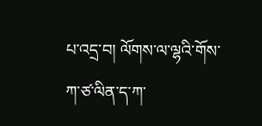པ་འདྲ་བ། ལོགས་ལ་ལྷའི་གོས་ཀ་ཙ་ལིན་ད་ཀ་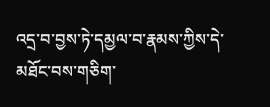འདྲ་བ་བྱས་ཏེ་དམྱལ་བ་རྣམས་ཀྱིས་དེ་མཐོང་བས་གཅིག་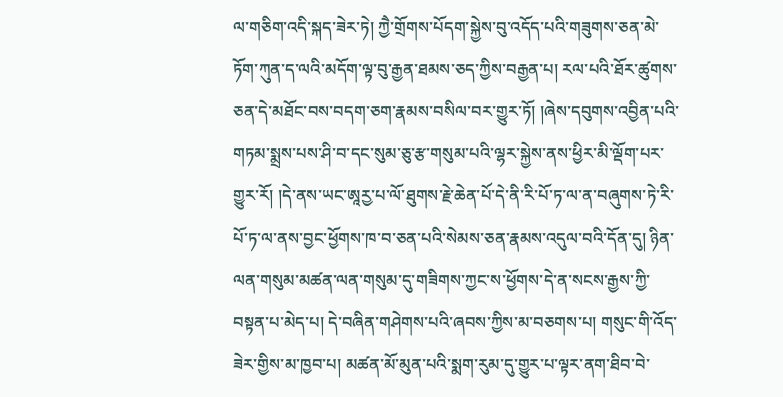ལ་གཅིག་འདི་སྐད་ཟེར་ཏེ། ཀྱཻ་གྲོགས་པོདག་སྐྱེས་བུ་འདོད་པའི་གཟུགས་ཅན་མེ་ཏོག་ཀུན་ད་ལའི་མདོག་ལྟ་བུ་རྒྱན་ཐམས་ཅད་ཀྱིས་བརྒྱན་པ། རལ་པའི་ཐོར་ཚུགས་ཅན་དེ་མཐོང་བས་བདག་ཅག་རྣམས་བསིལ་བར་གྱུར་ཏོ། །ཞེས་དབུགས་འབྱིན་པའི་གཏམ་སྨྲས་པས་ཤི་བ་དང་སུམ་ཅུ་རྩ་གསུམ་པའི་ལྷར་སྐྱེས་ནས་ཕྱིར་མི་ལྡོག་པར་གྱུར་རོ། །དེ་ནས་ཡང་ཨཱརྱ་པ་ལོ་ཐུགས་རྗེ་ཆེན་པོ་དེ་ནི་རི་པོ་ཏ་ལ་ན་བཞུགས་ཏེ་རི་པོ་ཏ་ལ་ནས་བྱང་ཕྱོགས་ཁ་བ་ཅན་པའི་སེམས་ཅན་རྣམས་འདུལ་བའི་དོན་དུ། ཉིན་ལན་གསུམ་མཚན་ལན་གསུམ་དུ་གཟིགས་ཀྱང་ས་ཕྱོགས་དེ་ན་སངས་རྒྱས་ཀྱི་བསྟན་པ་མེད་པ། དེ་བཞིན་གཤེགས་པའི་ཞབས་ཀྱིས་མ་བཅགས་པ། གསུང་གི་འོད་ཟེར་གྱིས་མ་ཁྱབ་པ། མཚན་མོ་མུན་པའི་སྨག་རུམ་དུ་གྱུར་པ་ལྟར་ནག་ཐིབ་བེ་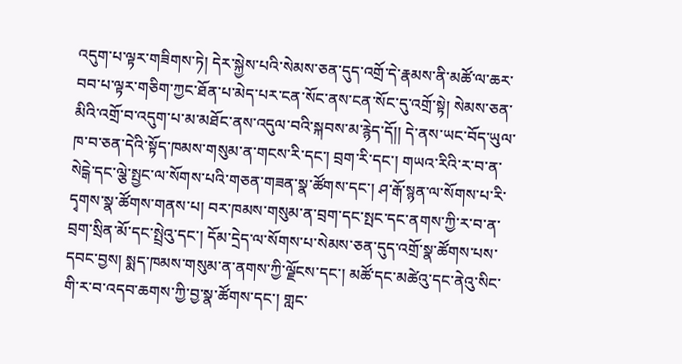འདུག་པ་ལྟར་གཟིགས་ཏེ། དེར་སྐྱེས་པའི་སེམས་ཅན་དུད་འགྲོ་དེ་རྣམས་ནི་མཚོ་ལ་ཆར་བབ་པ་ལྟར་གཅིག་ཀྱང་ཐོན་པ་མེད་པར་ངན་སོང་ནས་ངན་སོང་དུ་འགྲོ་སྟེ། སེམས་ཅན་མིའི་འགྲོ་བ་འདུག་པ་མ་མཐོང་ནས་འདུལ་བའི་སྐབས་མ་རྙེད་དོ།། དེ་ནས་ཡང་བོད་ཡུལ་ཁ་བ་ཅན་དེའི་སྟོད་ཁམས་གསུམ་ན་གངས་རི་དང་། བྲག་རི་དང་། གཡའ་རིའི་ར་བ་ན་སེངྒེ་དང་ལྕེ་སྤྱང་ལ་སོགས་པའི་གཅན་གཟན་སྣ་ཚོགས་དང་། ཤ་རྒོ་སྙན་ལ་སོགས་པ་རི་དྭགས་སྣ་ཚོགས་གནས་པ། བར་ཁམས་གསུམ་ན་བྲག་དང་སྤང་དང་ནགས་ཀྱི་ར་བ་ན་བྲག་སྲིན་མོ་དང་སྤྲེའུ་དང་། དོམ་དྲེད་ལ་སོགས་པ་སེམས་ཅན་དུད་འགྲོ་སྣ་ཚོགས་པས་དབང་བྱས། སྨད་ཁམས་གསུམ་ན་ནགས་ཀྱི་ལྗོངས་དང་། མཚོ་དང་མཚེའུ་དང་ནེའུ་སིང་གི་ར་བ་འདབ་ཆགས་ཀྱི་བྱ་སྣ་ཚོགས་དང་། གླང་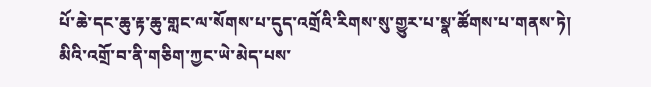པོ་ཆེ་དང་ཆུ་རྟ་ཆུ་གླང་ལ་སོགས་པ་དུད་འགྲོའི་རིགས་སུ་གྱུར་པ་སྣ་ཚོགས་པ་གནས་ཏེ། མིའི་འགྲོ་བ་ནི་གཅིག་ཀྱང་ཡེ་མེད་པས་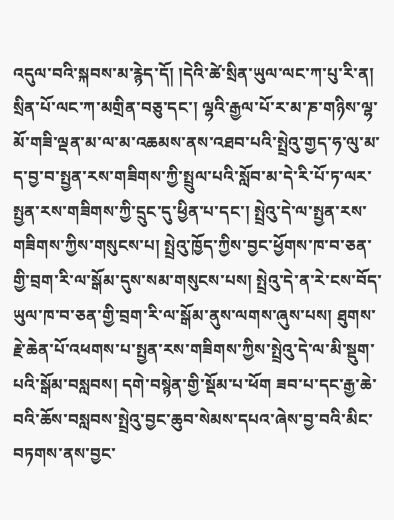འདུལ་བའི་སྐབས་མ་རྙེད་དོ། །དེའི་ཚེ་སྲིན་ཡུལ་ལང་ཀ་པུ་རི་ན། སྲིན་པོ་ལང་ཀ་མགྲིན་བཅུ་དང་། ལྷའི་རྒྱལ་པོ་ར་མ་ཎ་གཉིས་ལྷ་མོ་གཟི་ལྡན་མ་ལ་མ་འཆམས་ནས་འཐབ་པའི་སྤྲེའུ་གྱད་ཧ་ལུ་མ་ད་བྱ་བ་སྤྱན་རས་གཟིགས་ཀྱི་སྤྲུལ་པའི་སློབ་མ་དེ་རི་པོ་ཏ་ལར་སྤྱན་རས་གཟིགས་ཀྱི་དྲུང་དུ་ཕྱིན་པ་དང་། སྤྲེའུ་དེ་ལ་སྤྱན་རས་གཟིགས་ཀྱིས་གསུངས་པ། སྤྲེའུ་ཁྱོད་ཀྱིས་བྱང་ཕྱོགས་ཁ་བ་ཅན་གྱི་བྲག་རི་ལ་སྒོམ་དུས་སམ་གསུངས་པས། སྤྲེའུ་དེ་ན་རེ་ངས་བོད་ཡུལ་ཁ་བ་ཅན་གྱི་བྲག་རི་ལ་སྒོམ་ནུས་ལགས་ཞུས་པས། ཐུགས་རྗེ་ཆེན་པོ་འཕགས་པ་སྤྱན་རས་གཟིགས་ཀྱིས་སྤྲེའུ་དེ་ལ་མི་སྡུག་པའི་སྒོམ་བསླབས། དགེ་བསྙེན་གྱི་སྡོམ་པ་ཕོག ཟབ་པ་དང་རྒྱ་ཆེ་བའི་ཆོས་བསླབས་སྤྲེའུ་བྱང་ཆུབ་སེམས་དཔའ་ཞེས་བྱ་བའི་མིང་བཏགས་ནས་བྱང་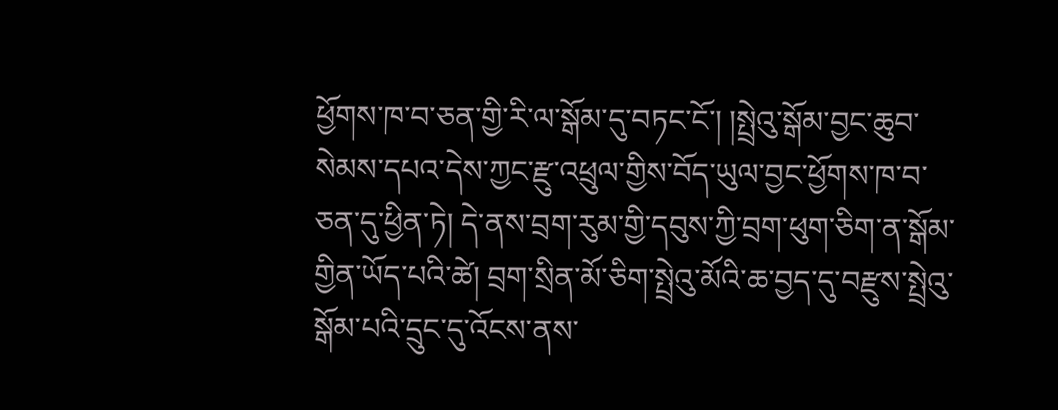ཕྱོགས་ཁ་བ་ཅན་གྱི་རི་ལ་སྒོམ་དུ་བཏང་ངོ་། །སྤྲེའུ་སྒོམ་བྱང་ཆུབ་སེམས་དཔའ་དེས་ཀྱང་རྫུ་འཕྲུལ་གྱིས་བོད་ཡུལ་བྱང་ཕྱོགས་ཁ་བ་ཅན་དུ་ཕྱིན་ཏེ། དེ་ནས་བྲག་རུམ་གྱི་དབུས་ཀྱི་བྲག་ཕུག་ཅིག་ན་སྒོམ་གྱིན་ཡོད་པའི་ཚེ། བྲག་སྲིན་མོ་ཅིག་སྤྲེའུ་མོའི་ཆ་བྱད་དུ་བརྫུས་སྤྲེའུ་སྒོམ་པའི་དྲུང་དུ་འོངས་ནས་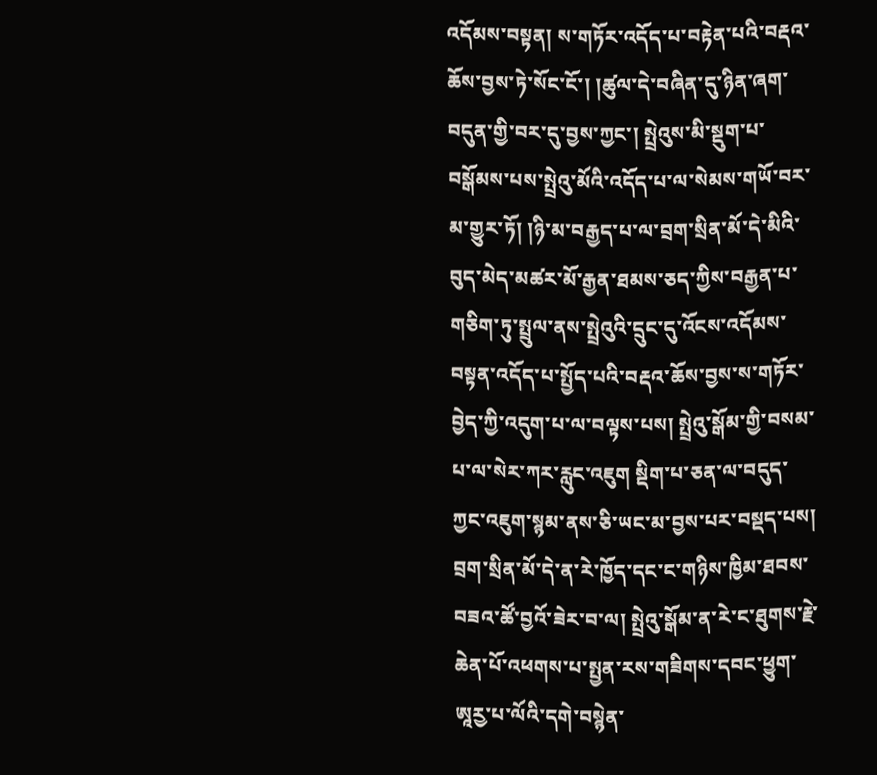འདོམས་བསྟན། ས་གཏོར་འདོད་པ་བརྟེན་པའི་བརྡའ་ཆོས་བྱས་ཏེ་སོང་ངོ་། །ཚུལ་དེ་བཞིན་དུ་ཉིན་ཞག་བདུན་གྱི་བར་དུ་བྱས་ཀྱང་། སྤྲེའུས་མི་སྡུག་པ་བསྒོམས་པས་སྤྲེའུ་མོའི་འདོད་པ་ལ་སེམས་གཡོ་བར་མ་གྱུར་ཏོ། །ཉི་མ་བརྒྱད་པ་ལ་བྲག་སྲིན་མོ་དེ་མིའི་བུད་མེད་མཚར་མོ་རྒྱན་ཐམས་ཅད་ཀྱིས་བརྒྱན་པ་གཅིག་ཏུ་སྤྲུལ་ནས་སྤྲེའུའི་དྲུང་དུ་འོངས་འདོམས་བསྟན་འདོད་པ་སྤྱོད་པའི་བརྡའ་ཆོས་བྱས་ས་གཏོར་བྱེད་ཀྱི་འདུག་པ་ལ་བལྟས་པས། སྤྲེའུ་སྒོམ་གྱི་བསམ་པ་ལ་སེར་ཀར་རླུང་འཇུག སྡིག་པ་ཅན་ལ་བདུད་ཀྱང་འཇུག་སྙམ་ནས་ཅི་ཡང་མ་བྱས་པར་བསྡད་པས། བྲག་སྲིན་མོ་དེ་ན་རེ་ཁྱོད་དང་ང་གཉིས་ཁྱིམ་ཐབས་བཟའ་ཚོ་བྱའོ་ཟེར་བ་ལ། སྤྲེའུ་སྒོམ་ན་རེ་ང་ཐུགས་རྗེ་ཆེན་པོ་འཕགས་པ་སྤྱན་རས་གཟིགས་དབང་ཕྱུག་ཨཱརྱ་པ་ལོའི་དགེ་བསྙེན་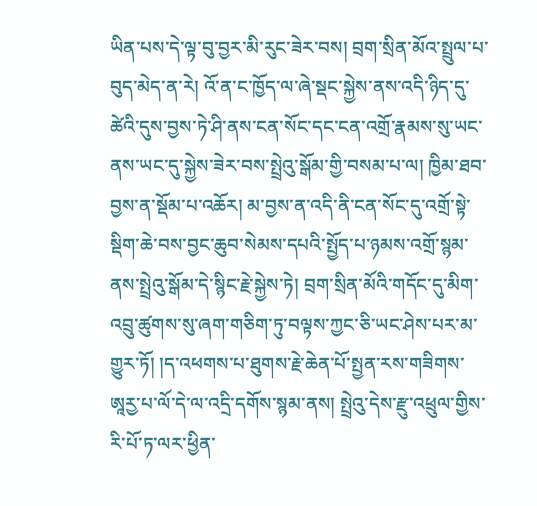ཡིན་པས་དེ་ལྟ་བུ་བྱར་མི་རུང་ཟེར་བས། བྲག་སྲིན་མོའ་སྤྲུལ་པ་བུད་མེད་ན་རེ། འོ་ན་ང་ཁྱོད་ལ་ཞེ་སྡང་སྐྱེས་ནས་འདི་ཉིད་དུ་ཚེའི་དུས་བྱས་ཏེ་ཤི་ནས་ངན་སོང་དང་ངན་འགྲོ་རྣམས་སུ་ཡང་ནས་ཡང་དུ་སྐྱེས་ཟེར་བས་སྤྲེའུ་སྒོམ་གྱི་བསམ་པ་ལ། ཁྱིམ་ཐབ་བྱས་ན་སྡོམ་པ་འཆོར། མ་བྱས་ན་འདི་ནི་ངན་སོང་དུ་འགྲོ་སྟེ་སྡིག་ཆེ་བས་བྱང་ཆུབ་སེམས་དཔའི་སྤྱོད་པ་ཉམས་འགྲོ་སྙམ་ནས་སྤྲེའུ་སྒོམ་དེ་སྙིང་རྗེ་སྐྱེས་ཏེ། བྲག་སྲིན་མོའི་གདོང་དུ་མིག་འབྲུ་ཚུགས་སུ་ཞག་གཅིག་ཏུ་བལྟས་ཀྱང་ཅི་ཡང་ཤེས་པར་མ་གྱུར་ཏོ། །ད་འཕགས་པ་ཐུགས་རྗེ་ཆེན་པོ་སྤྱན་རས་གཟིགས་ཨཱརྱ་པ་ལོ་དེ་ལ་འདྲི་དགོས་སྙམ་ནས། སྤྲེའུ་དེས་རྫུ་འཕྲུལ་གྱིས་རི་པོ་ཏ་ལར་ཕྱིན་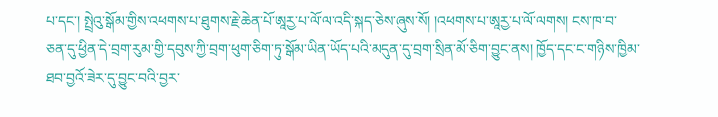པ་དང་། སྤྲེའུ་སྒོམ་གྱིས་འཕགས་པ་ཐུགས་རྗེ་ཆེན་པོ་ཨཱརྱ་པ་ལོ་ལ་འདི་སྐད་ཅེས་ཞུས་སོ། །འཕགས་པ་ཨཱརྱ་པ་ལོ་ལགས། ངས་ཁ་བ་ཅན་དུ་ཕྱིན་དེ་བྲག་རུམ་གྱི་དབུས་ཀྱི་བྲག་ཕུག་ཅིག་ཏུ་སྒོམ་ཡིན་ཡོད་པའི་མདུན་དུ་བྲག་སྲིན་མོ་ཅིག་བྱུང་ནས། ཁྱོད་དང་ང་གཉིས་ཁྱིམ་ཐབ་བྱའོ་ཟེར་དུ་བྱུང་བའི་བྱར་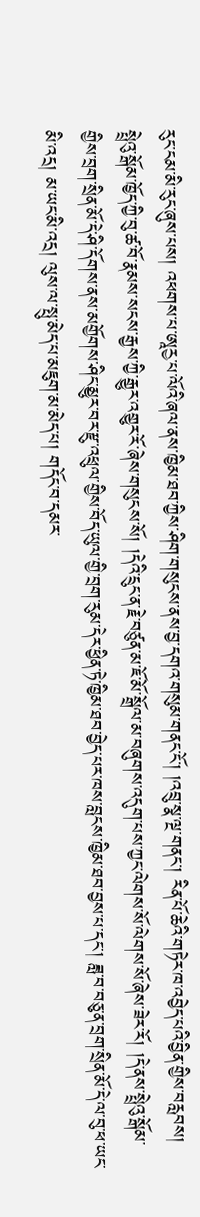རུང་ངམ་མི་རུང་ཞུས་པས། འཕགས་པ་ཨཱརྱ་པ་ལོའི་ཞལ་ནས་ཁྱིམ་ཐབ་ཀྱིས་ཤིག་གསུངས་ནས་བྱ་དགའ་གསུམ་གནང་ངོ་། །འབྲུ་སྣ་ལྔ་གནང་། རིན་པོ་ཆེའི་གཏེར་ཁ་འབྱེད་པའི་བྱིན་གྱིས་བརླབས། སྤྲེའུ་སྒོམ་ཁྱོད་ཀྱི་བུ་ཚ་བོ་རྣམས་སངས་རྒྱས་ཀྱི་རྒྱུར་འགྱུར་རོ་ཞེས་གསུངས་སོ། །དེའི་དྲུང་ན་རྗེ་བཙུན་མ་ཇོ་མོ་སྒྲོལ་མ་བཞུགས་འདུག་པས་ཀྱང་ལེགས་སོ་ལེགས་སོ་ཞེས་ཟེར་རོ། །དེ་ནས་སྤྲེའུ་སྒོམ་གྱིས་བྲག་སྲིན་མོ་དེ་ཤི་དོགས་ནས་མགྱོགས་ཤིང་མྱུར་བར་རྫུ་འཕྲུལ་གྱིས་བོད་ཡུལ་གྱི་བྲག་རུམ་དེར་ཕྱིན་ཏེ་ཁྱིམ་ཐབ་བྱེད་པར་ཁས་བླངས་ཁྱིམ་ཐབ་བྱས་པ་དང་། ཟླ་བ་བཅུ་ན་བྲག་སྲིན་མོ་དེ་ལ་བུ་ཕ་ཡང་མི་འདྲ། མ་ཡང་མི་འདྲ། ལུས་ལ་སྤུ་མེད་པ་མཇུག་མ་མེད་པ། གདོང་བ་དམར་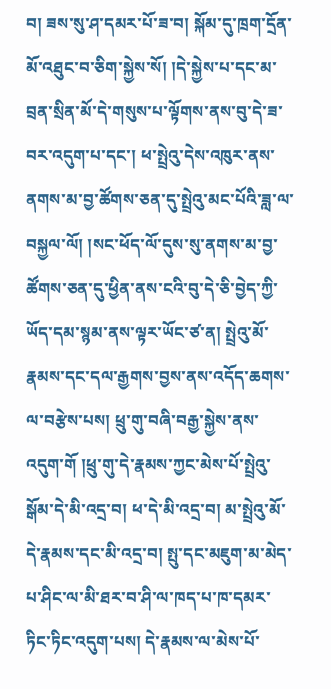བ། ཟས་སུ་ཤ་དམར་པོ་ཟ་བ། སྐོམ་དུ་ཁྲག་དྲོན་མོ་འཐུང་བ་ཅིག་སྐྱེས་སོ། །དེ་སྐྱེས་པ་དང་མ་བྲན་སྲིན་མོ་དེ་གསུས་པ་ལྟོགས་ནས་བུ་དེ་ཟ་བར་འདུག་པ་དང་། ཕ་སྤྲེའུ་དེས་འཁུར་ནས་ནགས་མ་བྱ་ཚོགས་ཅན་དུ་སྤྲེའུ་མང་པོའི་ཟླ་ལ་བསྐྱལ་ལོ། །སང་ཕོད་ལོ་དུས་སུ་ནགས་མ་བྱ་ཚོགས་ཅན་དུ་ཕྱིན་ནས་ངའི་བུ་དེ་ཅི་བྱེད་ཀྱི་ཡོད་དམ་སྙམ་ནས་ལྟར་ཡོང་ཙ་ན། སྤྲེའུ་མོ་རྣམས་དང་དལ་རྒྱགས་བྱས་ནས་འདོད་ཆགས་ལ་བརྩེས་པས། ཕྲུ་གུ་བཞི་བརྒྱ་སྐྱེས་ནས་འདུག་གོ །ཕྲུ་གུ་དེ་རྣམས་ཀྱང་མེས་པོ་སྤྲེའུ་སྒོམ་དེ་མི་འདྲ་བ། ཕ་དེ་མི་འདྲ་བ། མ་སྤྲེའུ་མོ་དེ་རྣམས་དང་མི་འདྲ་བ། སྤུ་དང་མཇུག་མ་མེད་པ་ཤིང་ལ་མི་ཐར་བ་ཤི་ལ་ཁད་པ་ཁ་དམར་ཏིང་ཏིང་འདུག་པས། དེ་རྣམས་ལ་མེས་པོ་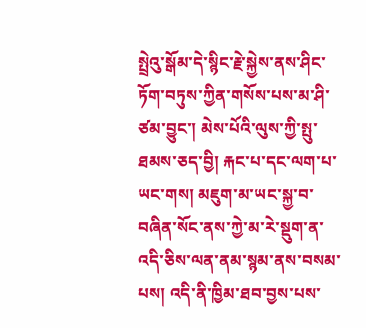སྤྲེའུ་སྒོམ་དེ་སྙིང་རྗེ་སྐྱེས་ནས་ཤིང་ཏོག་བཏུས་ཀྱིན་གསོས་པས་མ་ཤི་ཙམ་བྱུང་། མེས་པོའི་ལུས་ཀྱི་སྤུ་ཐམས་ཅད་བྱི། རྐང་པ་དང་ལག་པ་ཡང་གས། མཇུག་མ་ཡང་སྐྱ་བ་བཞིན་སོང་ནས་ཀྱེ་མ་རེ་སྡུག་ན་འདི་ཅིས་ལན་ནམ་སྙམ་ནས་བསམ་པས། འདི་ནི་ཁྱིམ་ཐབ་བྱས་པས་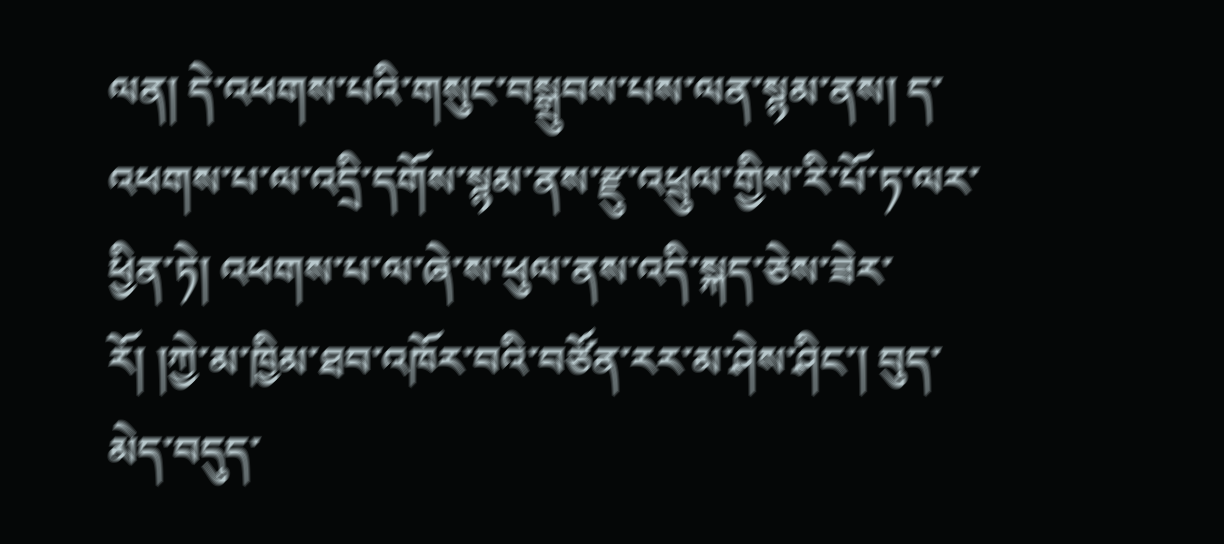ལན། དེ་འཕགས་པའི་གསུང་བསྒྲུབས་པས་ལན་སྙམ་ནས། ད་འཕགས་པ་ལ་འདྲི་དགོས་སྙམ་ནས་རྫུ་འཕྲུལ་གྱིས་རི་པོ་ཏ་ལར་ཕྱིན་ཏེ། འཕགས་པ་ལ་ཞེ་ས་ཕུལ་ནས་འདི་སྐད་ཅེས་ཟེར་རོ། །ཀྱེ་མ་ཁྱིམ་ཐབ་འཁོར་བའི་བཙོན་རར་མ་ཤེས་ཤིང་། བུད་མེད་བདུད་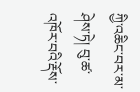ཀྱི་འཆིང་བར་མ་ཤེས་ཏེ། བུ་ཚ་འཁོར་བའི་རྡོས་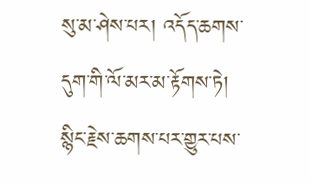སུ་མ་ཤེས་པར། འདོད་ཆགས་དུག་གི་ལོ་མར་མ་རྟོགས་ཏེ། སྙིང་རྗེས་ཆགས་པར་གྱུར་པས་